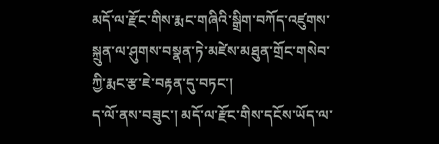མདོ་ལ་རྫོང་གིས་རྨང་གཞིའི་སྒྲིག་བཀོད་འཛུགས་སྐྲུན་ལ་ཤུགས་བསྣན་ཏེ་མཛེས་མཐུན་གྲོང་གསེབ་ཀྱི་རྨང་རྩ་ཇེ་བརྟན་དུ་བཏང་།
ད་ལོ་ནས་བཟུང་། མདོ་ལ་རྫོང་གིས་དངོས་ཡོད་ལ་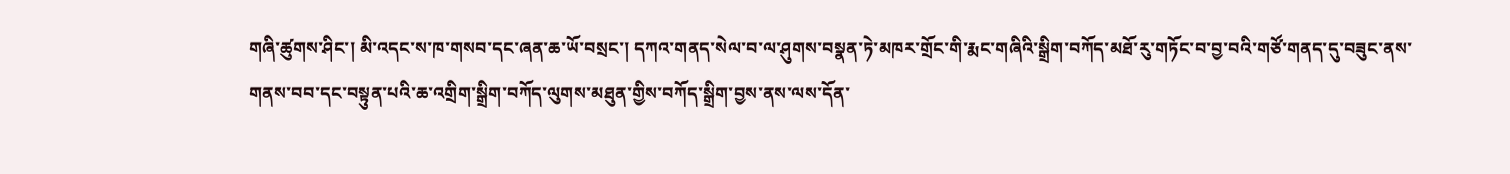གཞི་ཚུགས་ཤིང་། མི་འདང་ས་ཁ་གསབ་དང་ཞན་ཆ་ཡོ་བསྲང་། དཀའ་གནད་སེལ་བ་ལ་ཤུགས་བསྣན་ཏེ་མཁར་གྲོང་གི་རྨང་གཞིའི་སྒྲིག་བཀོད་མཐོ་རུ་གཏོང་བ་བྱ་བའི་གཙོ་གནད་དུ་བཟུང་ནས་གནས་བབ་དང་བསྟུན་པའི་ཆ་འགྲིག་སྒྲིག་བཀོད་ལུགས་མཐུན་གྱིས་བཀོད་སྒྲིག་བྱས་ནས་ལས་དོན་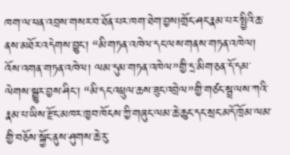ཁག་ལ་ཕན་འབྲས་གསར་བ་ཐོན་པར་ཁག་ཐེག་བྱས།གྲོང་ཤང་རྣམ་པར་སྤྱིའི་ཆ་ནས་མཐོར་འདེགས་བྱུང་། “མི་གཏན་འཁེལ་དང་ལས་གནས་གཏན་འཁེལ། འོས་འགན་གཏན་འཁེལ། ལམ་དུམ་གཏན་འཁེལ”གྱི་དྲ་མིག་ཅན་དོ་དམ་ལེགས་སྒྱུར་བྱས་ཤིང་། “མི་དང་འཕྲུལ་ཆས་ཟུང་འབྲེལ”གྱི་གཙང་སྦྲ་ལས་ཀའི་རྣམ་པ་ཡིས་རྫོང་མཁར་ཁྱབ་ཁོངས་ཀྱི་གཞུང་ལམ་ཆེ་ཆུང་དང་སྲང་མདོ་ཁྲོམ་ལམ་གྱི་བཅོས་སྐྱོང་ནུས་ཤུགས་ཆེ་རུ་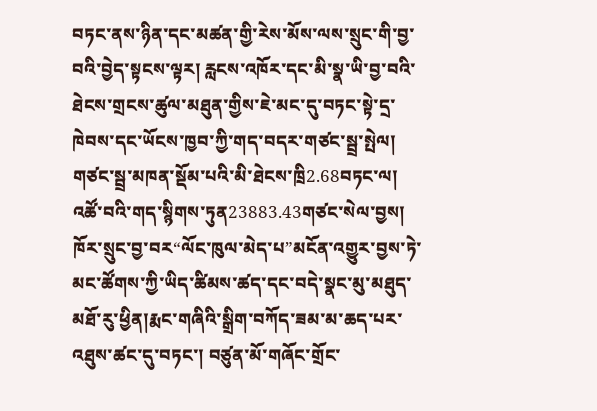བཏང་ནས་ཉིན་དང་མཚན་གྱི་རེས་མོས་ལས་སྲུང་གི་བྱ་བའི་བྱེད་སྟངས་ལྟར། རླངས་འཁོར་དང་མི་སྣ་ཡི་བྱ་བའི་ཐེངས་གྲངས་ཚུལ་མཐུན་གྱིས་ཇེ་མང་དུ་བཏང་སྟེ་དྲ་ཁེབས་དང་ཡོངས་ཁྱབ་ཀྱི་གད་བདར་གཙང་སྦྲ་སྤེལ། གཙང་སྦྲ་མཁན་སྡོམ་པའི་མི་ཐེངས་ཁྲི2.68བཏང་ལ། འཚོ་བའི་གད་སྙིགས་ཏུན23883.43གཙང་སེལ་བྱས། ཁོར་སྲུང་བྱ་བར“ལོང་ཁུལ་མེད་པ”མངོན་འགྱུར་བྱས་ཏེ་མང་ཚོགས་ཀྱི་ཡིད་ཚིམས་ཚད་དང་བདེ་སྣང་མུ་མཐུད་མཐོ་རུ་ཕྱིན།རྨང་གཞིའི་སྒྲིག་བཀོད་ཟམ་མ་ཆད་པར་འཐུས་ཚང་དུ་བཏང་། བཙུན་མོ་གཞོང་གྲོང་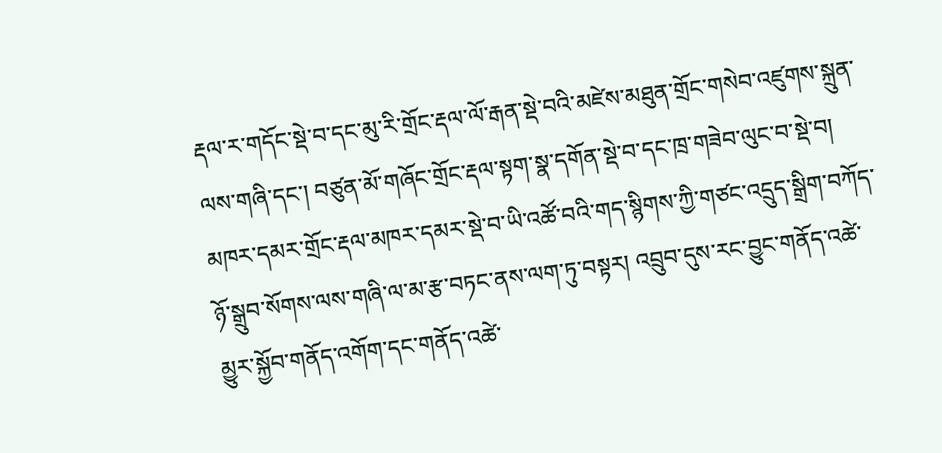རྡལ་ར་གདོང་སྡེ་བ་དང་མུ་རི་གྲོང་རྡལ་ལོ་རྒན་སྡེ་བའི་མཛེས་མཐུན་གྲོང་གསེབ་འཛུགས་སྐྲུན་ལས་གཞི་དང་། བཙུན་མོ་གཞོང་གྲོང་རྡལ་སྟག་སྣ་དགོན་སྡེ་བ་དང་ཁྲ་གཟེབ་ལུང་བ་སྡེ་བ། མཁར་དམར་གྲོང་རྡལ་མཁར་དམར་སྡེ་བ་ཡི་འཚོ་བའི་གད་སྙིགས་ཀྱི་གཙང་འདྲུད་སྒྲིག་བཀོད་ཉོ་སྒྲུབ་སོགས་ལས་གཞི་ལ་མ་རྩ་བཏང་ནས་ལག་ཏུ་བསྟར། འབྲུབ་དུས་རང་བྱུང་གནོད་འཚེ་མྱུར་སྐྱོབ་གནོད་འགོག་དང་གནོད་འཚེ་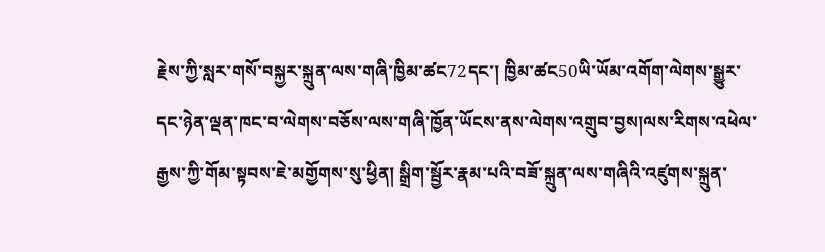རྗེས་ཀྱི་སླར་གསོ་བསྐྱར་སྐྲུན་ལས་གཞི་ཁྱིམ་ཚང72དང་། ཁྱིམ་ཚང50ཡི་ཡོམ་འགོག་ལེགས་སྒྱུར་དང་ཉེན་ལྡན་ཁང་བ་ལེགས་བཅོས་ལས་གཞི་ཁྱོན་ཡོངས་ནས་ལེགས་འགྲུབ་བྱས།ལས་རིགས་འཕེལ་རྒྱས་ཀྱི་གོམ་སྟབས་ཇེ་མགྱོགས་སུ་ཕྱིན། སྒྲིག་སྦྱོར་རྣམ་པའི་བཟོ་སྐྲུན་ལས་གཞིའི་འཛུགས་སྐྲུན་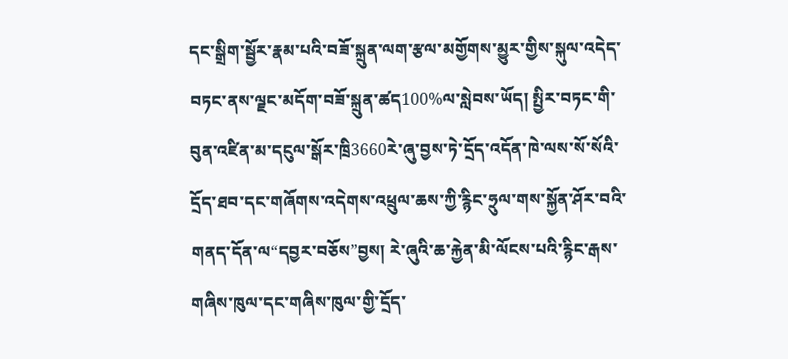དང་སྒྲིག་སྦྱོར་རྣམ་པའི་བཟོ་སྐྲུན་ལག་རྩལ་མགྱོགས་མྱུར་གྱིས་སྐུལ་འདེད་བཏང་ནས་ལྗང་མདོག་བཟོ་སྐྲུན་ཚད100%ལ་སླེབས་ཡོད། སྤྱིར་བཏང་གི་བུན་འཛིན་མ་དངུལ་སྒོར་ཁྲི3660རེ་ཞུ་བྱས་ཏེ་དྲོད་འདོན་ཁེ་ལས་སོ་སོའི་དྲོད་ཐབ་དང་གཞོགས་འདེགས་འཕྲུལ་ཆས་ཀྱི་རྙིང་ཧྲུལ་གས་སྐྱོན་ཤོར་བའི་གནད་དོན་ལ“དབྱར་བཅོས”བྱས། རེ་ཞུའི་ཆ་རྐྱེན་མི་ལོངས་པའི་རྙིང་རྒས་གཞིས་ཁུལ་དང་གཞིས་ཁུལ་གྱི་དྲོད་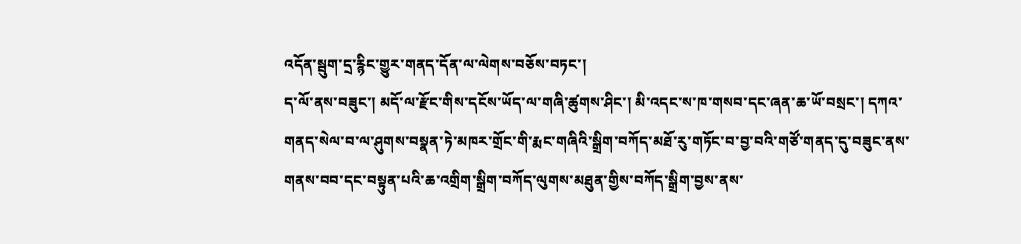འདོན་སྦུག་དྲ་རྙིང་གྱུར་གནད་དོན་ལ་ལེགས་བཅོས་བཏང་།
ད་ལོ་ནས་བཟུང་། མདོ་ལ་རྫོང་གིས་དངོས་ཡོད་ལ་གཞི་ཚུགས་ཤིང་། མི་འདང་ས་ཁ་གསབ་དང་ཞན་ཆ་ཡོ་བསྲང་། དཀའ་གནད་སེལ་བ་ལ་ཤུགས་བསྣན་ཏེ་མཁར་གྲོང་གི་རྨང་གཞིའི་སྒྲིག་བཀོད་མཐོ་རུ་གཏོང་བ་བྱ་བའི་གཙོ་གནད་དུ་བཟུང་ནས་གནས་བབ་དང་བསྟུན་པའི་ཆ་འགྲིག་སྒྲིག་བཀོད་ལུགས་མཐུན་གྱིས་བཀོད་སྒྲིག་བྱས་ནས་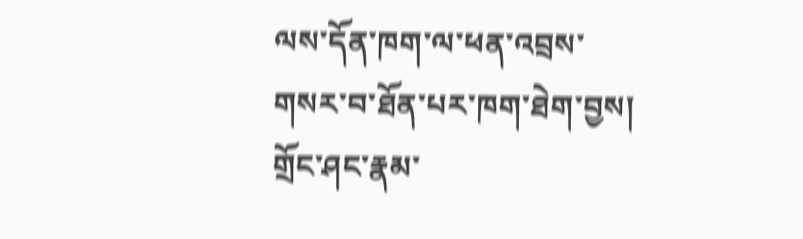ལས་དོན་ཁག་ལ་ཕན་འབྲས་གསར་བ་ཐོན་པར་ཁག་ཐེག་བྱས།
གྲོང་ཤང་རྣམ་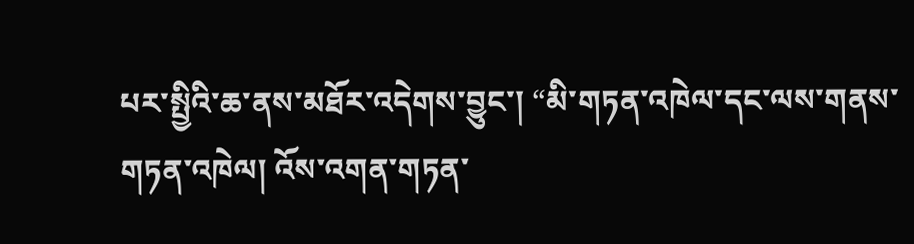པར་སྤྱིའི་ཆ་ནས་མཐོར་འདེགས་བྱུང་། “མི་གཏན་འཁེལ་དང་ལས་གནས་གཏན་འཁེལ། འོས་འགན་གཏན་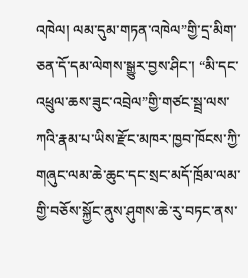འཁེལ། ལམ་དུམ་གཏན་འཁེལ”གྱི་དྲ་མིག་ཅན་དོ་དམ་ལེགས་སྒྱུར་བྱས་ཤིང་། “མི་དང་འཕྲུལ་ཆས་ཟུང་འབྲེལ”གྱི་གཙང་སྦྲ་ལས་ཀའི་རྣམ་པ་ཡིས་རྫོང་མཁར་ཁྱབ་ཁོངས་ཀྱི་གཞུང་ལམ་ཆེ་ཆུང་དང་སྲང་མདོ་ཁྲོམ་ལམ་གྱི་བཅོས་སྐྱོང་ནུས་ཤུགས་ཆེ་རུ་བཏང་ནས་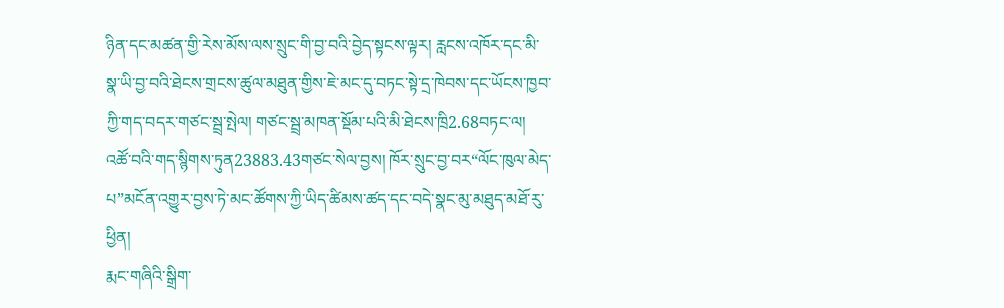ཉིན་དང་མཚན་གྱི་རེས་མོས་ལས་སྲུང་གི་བྱ་བའི་བྱེད་སྟངས་ལྟར། རླངས་འཁོར་དང་མི་སྣ་ཡི་བྱ་བའི་ཐེངས་གྲངས་ཚུལ་མཐུན་གྱིས་ཇེ་མང་དུ་བཏང་སྟེ་དྲ་ཁེབས་དང་ཡོངས་ཁྱབ་ཀྱི་གད་བདར་གཙང་སྦྲ་སྤེལ། གཙང་སྦྲ་མཁན་སྡོམ་པའི་མི་ཐེངས་ཁྲི2.68བཏང་ལ། འཚོ་བའི་གད་སྙིགས་ཏུན23883.43གཙང་སེལ་བྱས། ཁོར་སྲུང་བྱ་བར“ལོང་ཁུལ་མེད་པ”མངོན་འགྱུར་བྱས་ཏེ་མང་ཚོགས་ཀྱི་ཡིད་ཚིམས་ཚད་དང་བདེ་སྣང་མུ་མཐུད་མཐོ་རུ་ཕྱིན།
རྨང་གཞིའི་སྒྲིག་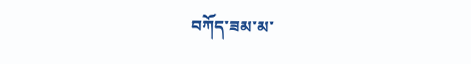བཀོད་ཟམ་མ་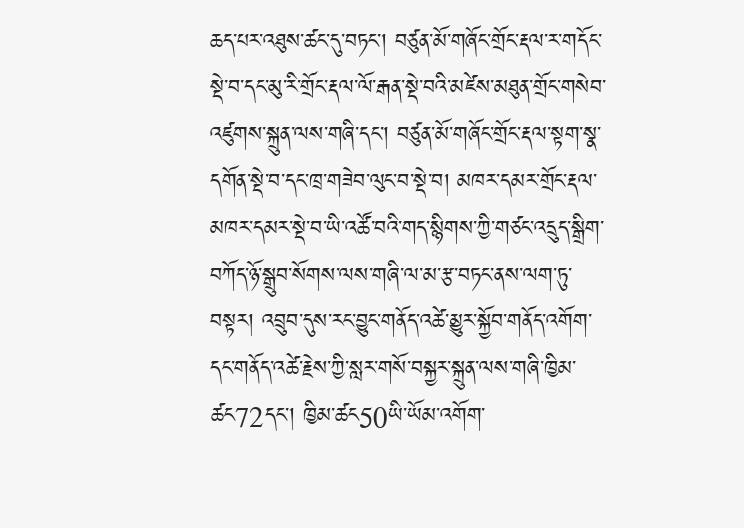ཆད་པར་འཐུས་ཚང་དུ་བཏང་། བཙུན་མོ་གཞོང་གྲོང་རྡལ་ར་གདོང་སྡེ་བ་དང་མུ་རི་གྲོང་རྡལ་ལོ་རྒན་སྡེ་བའི་མཛེས་མཐུན་གྲོང་གསེབ་འཛུགས་སྐྲུན་ལས་གཞི་དང་། བཙུན་མོ་གཞོང་གྲོང་རྡལ་སྟག་སྣ་དགོན་སྡེ་བ་དང་ཁྲ་གཟེབ་ལུང་བ་སྡེ་བ། མཁར་དམར་གྲོང་རྡལ་མཁར་དམར་སྡེ་བ་ཡི་འཚོ་བའི་གད་སྙིགས་ཀྱི་གཙང་འདྲུད་སྒྲིག་བཀོད་ཉོ་སྒྲུབ་སོགས་ལས་གཞི་ལ་མ་རྩ་བཏང་ནས་ལག་ཏུ་བསྟར། འབྲུབ་དུས་རང་བྱུང་གནོད་འཚེ་མྱུར་སྐྱོབ་གནོད་འགོག་དང་གནོད་འཚེ་རྗེས་ཀྱི་སླར་གསོ་བསྐྱར་སྐྲུན་ལས་གཞི་ཁྱིམ་ཚང72དང་། ཁྱིམ་ཚང50ཡི་ཡོམ་འགོག་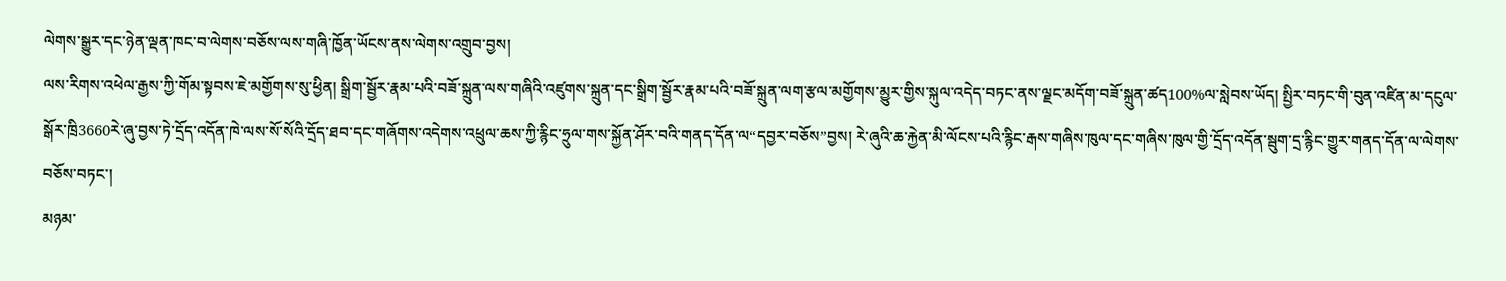ལེགས་སྒྱུར་དང་ཉེན་ལྡན་ཁང་བ་ལེགས་བཅོས་ལས་གཞི་ཁྱོན་ཡོངས་ནས་ལེགས་འགྲུབ་བྱས།
ལས་རིགས་འཕེལ་རྒྱས་ཀྱི་གོམ་སྟབས་ཇེ་མགྱོགས་སུ་ཕྱིན། སྒྲིག་སྦྱོར་རྣམ་པའི་བཟོ་སྐྲུན་ལས་གཞིའི་འཛུགས་སྐྲུན་དང་སྒྲིག་སྦྱོར་རྣམ་པའི་བཟོ་སྐྲུན་ལག་རྩལ་མགྱོགས་མྱུར་གྱིས་སྐུལ་འདེད་བཏང་ནས་ལྗང་མདོག་བཟོ་སྐྲུན་ཚད100%ལ་སླེབས་ཡོད། སྤྱིར་བཏང་གི་བུན་འཛིན་མ་དངུལ་སྒོར་ཁྲི3660རེ་ཞུ་བྱས་ཏེ་དྲོད་འདོན་ཁེ་ལས་སོ་སོའི་དྲོད་ཐབ་དང་གཞོགས་འདེགས་འཕྲུལ་ཆས་ཀྱི་རྙིང་ཧྲུལ་གས་སྐྱོན་ཤོར་བའི་གནད་དོན་ལ“དབྱར་བཅོས”བྱས། རེ་ཞུའི་ཆ་རྐྱེན་མི་ལོངས་པའི་རྙིང་རྒས་གཞིས་ཁུལ་དང་གཞིས་ཁུལ་གྱི་དྲོད་འདོན་སྦུག་དྲ་རྙིང་གྱུར་གནད་དོན་ལ་ལེགས་བཅོས་བཏང་།
མཉམ་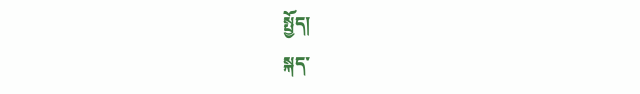སྤྱོད།
སྐད་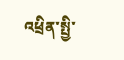འཕྲིན་སྤྱི་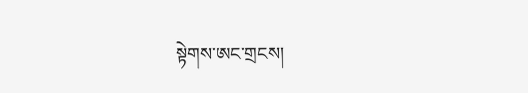སྟེགས་ཨང་གྲངས།